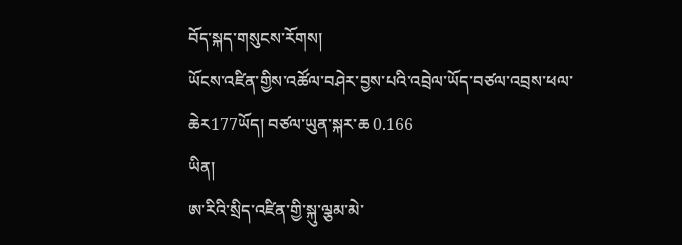བོད་སྐད་གསུངས་རོགས།
ཡོངས་འཛིན་གྱིས་འཚོལ་བཤེར་བྱས་པའི་འབྲེལ་ཡོད་བཙལ་འབྲས་ཕལ་ཆེར177ཡོད། བཙལ་ཡུན་སྐར་ཆ 0.166
ཡིན།
ཨ་རིའི་སྲིད་འཛིན་གྱི་སྐུ་ལྕམ་མེ་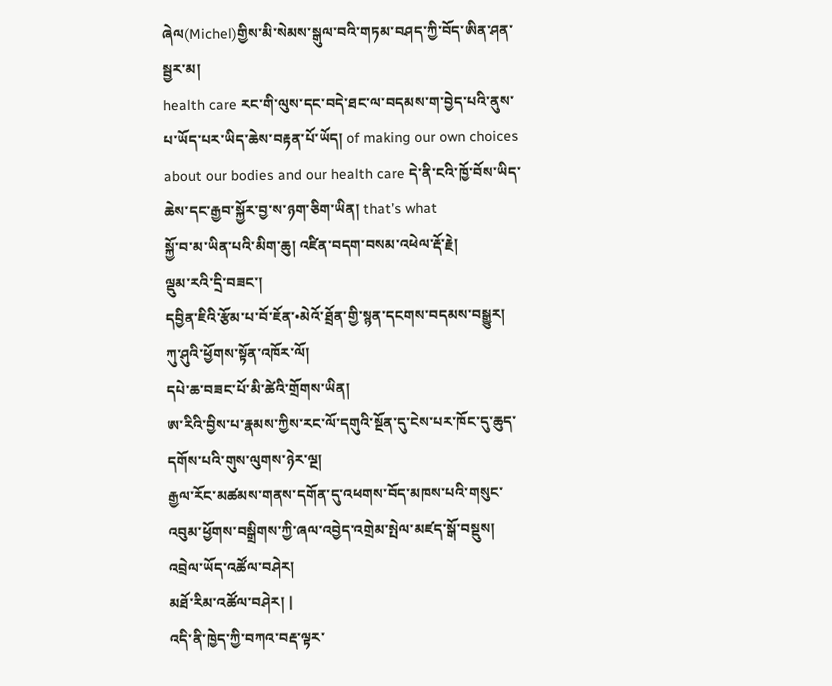ཞེལ(Michel)གྱིས་མི་སེམས་སྒུལ་བའི་གཏམ་བཤད་ཀྱི་བོད་ཨིན་ཤན་སྦྱར་མ།
health care རང་གི་ལུས་དང་བདེ་ཐང་ལ་བདམས་ག་བྱེད་པའི་ནུས་པ་ཡོད་པར་ཡིད་ཆེས་བརྟན་པོ་ཡོད། of making our own choices about our bodies and our health care དེ་ནི་ངའི་ཁྱོ་བོས་ཡིད་ཆེས་དང་རྒྱབ་སྐྱོར་བྱ་ས་ཉག་ཅིག་ཡིན། that’s what
སྐྱོ་བ་མ་ཡིན་པའི་མིག་ཆུ། འཛིན་བདག་བསམ་འཕེལ་རྡོ་རྗེ།
ལྡུམ་རའི་དྲི་བཟང་།
དབྱིན་ཇིའི་རྩོམ་པ་བོ་ཇོན་•མེའོ་ཐྲོན་གྱི་སྙན་དངགས་བདམས་བསྒྱུར།
ཀུ་ཤུའི་ཕྱོགས་སྟོན་འཁོར་ལོ།
དཔེ་ཆ་བཟང་པོ་མི་ཚེའི་གྲོགས་ཡིན།
ཨ་རིའི་བྱིས་པ་རྣམས་ཀྱིས་རང་ལོ་དགུའི་སྔོན་དུ་ངེས་པར་ཁོང་དུ་ཆུད་དགོས་པའི་གུས་ལུགས་ཉེར་ལྔ།
རྒྱལ་རོང་མཚམས་གནས་དགོན་དུ་འཕགས་བོད་མཁས་པའི་གསུང་འབུམ་ཕྱོགས་བསྒྲིགས་ཀྱི་ཞལ་འབྱེད་འགྲེམ་སྤེལ་མཛད་སྒོ་བསྡུས།
འབྲེལ་ཡོད་འཚོལ་བཤེར།
མཐོ་རིམ་འཚོལ་བཤེར། |
འདི་ནི་ཁྱེད་ཀྱི་བཀའ་བརྡ་ལྟར་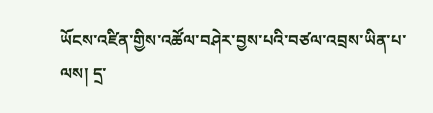ཡོངས་འཛིན་གྱིས་འཚོལ་བཤེར་བྱས་པའི་བཙལ་འབྲས་ཡིན་པ་ལས། དྲ་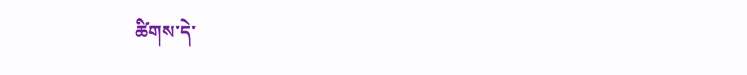ཚིགས་དེ་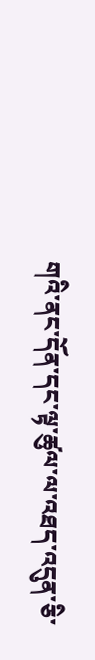གའི་ནང་དོན་དང་ལྟ་ཚུལ་ལ་འཐད་འདུན་ཅི་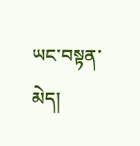ཡང་བསྟན་མེད།